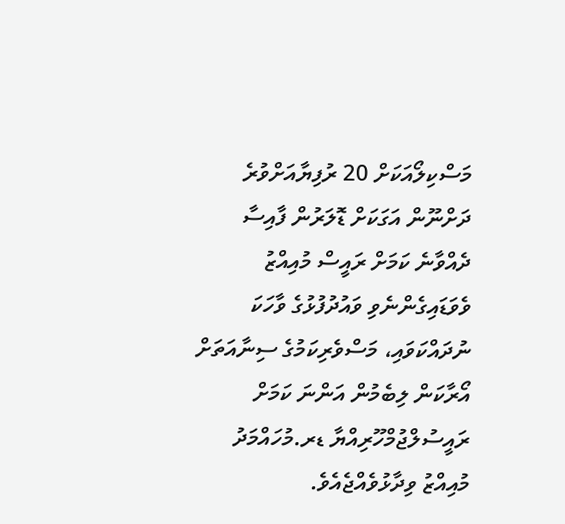މަސްކިލޯއަކަށް 20 ރުފިޔާއަށްވުރެ ދަށްނޫން އަގަކަށް ޑޮލަރުން ފާއިސާ ދެއްވާނެ ކަމަށް ރައީސް މުއިއްޒު ވެވަޑައިގެންނެވި ވައުދުފުޅުގެ ވާހަކަ ނުދައްކަވައި، މަސްވެރިކަމުގެ ސިނާއަތަށް އޯރާކަން ލިބެމުން އަންނަ ކަމަށް ރައީސުލްޖުމްހޫރިއްޔާ ޑރ.މުހައްމަދު މުއިއްޒު ވިދާޅުވެއްޖެއެވެ.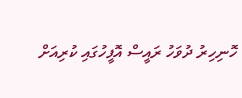ހޮނިހިރު ދުވަހު ރައީސް އޮފީހުގައި ކުރިއަށް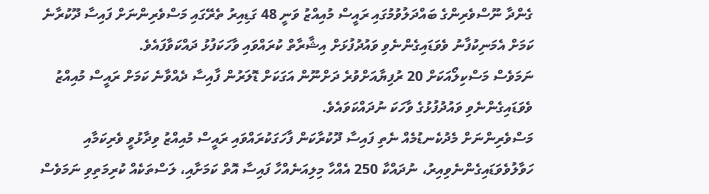ގެންދާ ނޫސްވެރިންގެ ބައްދަލުވުމުގައި ރައީސް މުއިއްޒު ވަނީ 48 ގަޑިއިރު ތެރޭގައި މަސްވެރިންނަށް ފައިސާ ދޫކުރާނެ ކަމަށް އެމަނިކުފާނު ވެވަޑައިގެންނެވި ވައުދުފުޅަށް އިޝާރާތް ކުރައްވައި ވާހަކަފުޅު ދައްކަވާފައެވެ.
ނަމަވެސް މަސްކިލޯއަކަށް 20 ރުފިޔާއަށްވުރެ ދަށްނޫން އަގަކަށް ޑޮލަރުން ފާއިސާ ދެއްވާނެ ކަމަށް ރައީސް މުއިއްޒު ވެވަޑައިގެންނެވި ވައުދުފުޅުގެ ވާހަކަ ނުދައްކަވައެވެ.
މަސްވެރިންނަށް މެދުކެނޑުމެއް ނެތި ފައިސާ ދޫކުރާކަން ފާހަގަކުރައްވައި ރައީސް މުއިއްޒު ވިދާޅުވީ ވެރިކަމާއި ހަވާލުވެވަޑައިގެންނެވިއިރު، ނުދައްކާ 250 އެއްހާ މިލިއަނެއްހާ ފައިސާ އޮތް ކަމަށާއި، ލަސްތަކެއް ކުރިމަތިވި ނަމަވެސް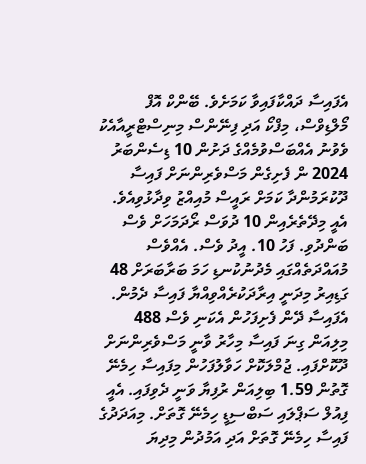އެފައިސާ ދައްކާފައިވާ ކަމަށެވެ. ބޭންކް އޮފް މޯލްޑިވްސް، މިފްކޯ އަދި ފިނޭންސް މިނިސްޓްރީއާއެކު ވެވުނު އެއްބަސްވުމެއްގެ ދަށުން 10 ޑިސެންބަރު 2024 ން ފެށިގެން މަސްވެރިންނަށް ފައިސާ ދޫކުރަމުންދާ ކަމަށް ރައީސް މުއިއްޒު ވިދާޅުވިއެވެ.
އެއީ މިދޭތެރެއިން 10 ދުވަސް ރޯދަމަހަށް ވެސް ބަންދުވި. ފަހު 10. އީދު ވެސް. އެއްވެސް މުއައްދަތެއްގައި މެދުނުކުނޑި ހަމަ ބަރާބަރަށް 48 ގަޑިއިރު މިދަނީ އިރާދަކުރެއްވިއްޔާ ފައިސާ ދެމުން. އެފައިސާ ދޭން ފެށިފަހުން އެކަނި ވެސް 488 މިލިއަން ގިނަ ފައިސާ މިހާރު ވާނީ މަސްވެރިންނަށް ދޫކޮށްފައި. ޖުމްލަކޮށް ހަވާލުފަހުން މިފައިސާ ހިމެނޭ ގޮތުން 1.59 ބިލިއަން ރުފިޔާ ވަނީ ދެވިފައި. އެއީ ފިއުލް ސަޕްލައި ސަބްސިޑީ ހިމެނޭ ގޮތަށް. މިއަދަދުގެ ފައިސާ ހިމެނޭ ގޮތަށް އަދި އަމުދުން މިދިޔަ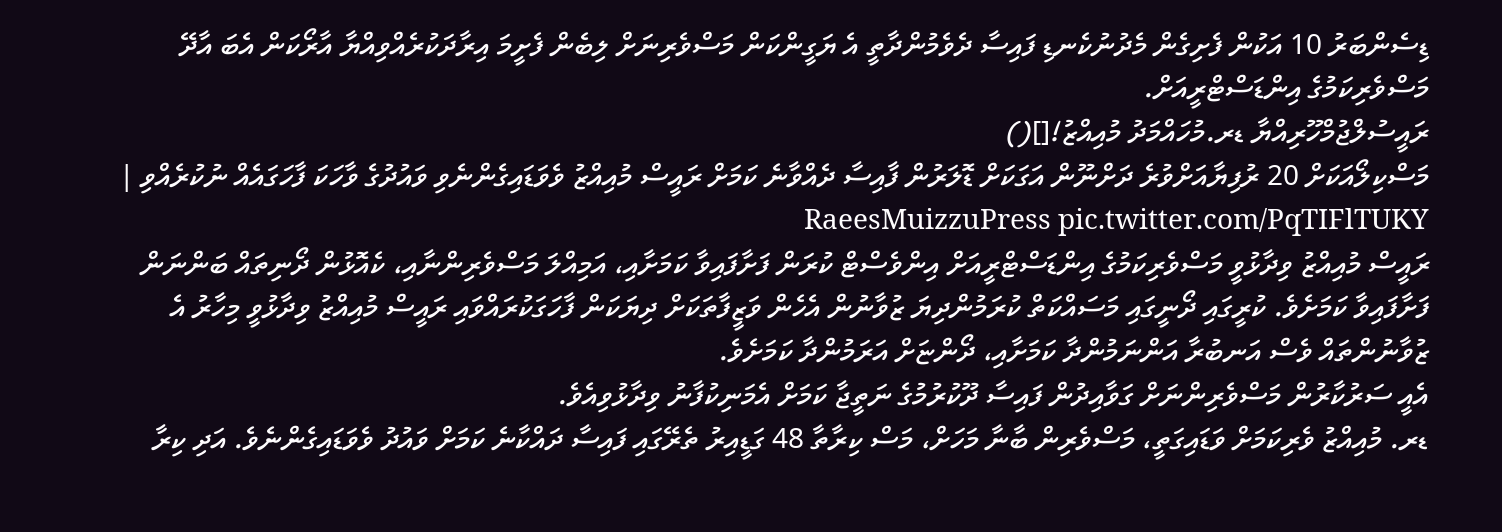ޑިސެންބަރު 10 އަކުން ފެށިގެން މެދުނުކެނޑި ފައިސާ ދެވެމުންދާތީ އެ ޔަގީންކަން މަސްވެރިނަށް ލިބެން ފެށީމަ އިރާދަކުރެއްވިއްޔާ އާރޯކަން އެބަ އާދޭ މަސްވެރިކަމުގެ އިންޑަސްޓްރީއަށް.
ރައީސުލްޖުމްހޫރިއްޔާ ޑރ.މުހައްމަދު މުއިއްޒު![]()
މަސްކިލޯއަކަށް 20 ރުފިޔާއަށްވުރެ ދަށްނޫން އަގަކަށް ޑޮލަރުން ފާއިސާ ދެއްވާނެ ކަމަށް ރައީސް މުއިއްޒު ވެވަޑައިގެންނެވި ވައުދުގެ ވާހަކަ ފާހަގައެއް ނުކުރެއްވި | RaeesMuizzuPress pic.twitter.com/PqTIFlTUKY
ރައީސް މުއިއްޒު ވިދާޅުވީ މަސްވެރިކަމުގެ އިންޑަސްޓްރީއަށް އިންވެސްޓް ކުރަން ފަށާފައިވާ ކަމަށާއި، އަމިއްލަ މަސްވެރިންނާއި، ކެއޮޅުން ދޯނިތައް ބަންނަން ފަށާފައިވާ ކަމަށެވެ. ކުރީގައި ދޯނީގައި މަސައްކަތް ކުރަމުންދިޔަ ޒުވާނުން އެހެން ވަޒީފާތަކަށް ދިޔަކަން ފާހަގަކުރައްވައި ރައީސް މުއިއްޒު ވިދާޅުވީ މިހާރު އެ ޒުވާނުންތައް ވެސް އަނބުރާ އަންނަމުންދާ ކަމަށާއި، ދޯންޏަށް އަރަމުންދާ ކަމަށެވެ.
އެއީ ސަރުކާރުން މަސްވެރިންނަށް ގަވާއިދުން ފައިސާ ދޫކުރުމުގެ ނަތީޖާ ކަމަށް އެމަނިކުފާނު ވިދާޅުވިއެވެ.
ޑރ. މުއިއްޒު ވެރިކަމަށް ވަޑައިގަތީ، މަސްވެރިން ބާނާ މަހަށް، މަސް ކިރާތާ 48 ގަޑީއިރު ތެރޭގައި ފައިސާ ދައްކާނެ ކަމަށް ވައުދު ވެވަޑައިގެންނެވެ. އަދި ކިރާ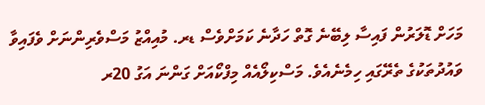މަހަށް ޑޮލަރުން ފައިސާ ލިބޭނެ ގޮތް ހަދާނެ ކަމަށްވެސް ޑރ. މުއިއްޒު މަސްވެރިންނަށް ވެފައިވާ ވައުދުތަކުގެ ތެރޭގައި ހިމެނެއެވެ. މަސްކިލޯއެއް މިފްކޯއަށް ގަންނަ އަގު 20ރ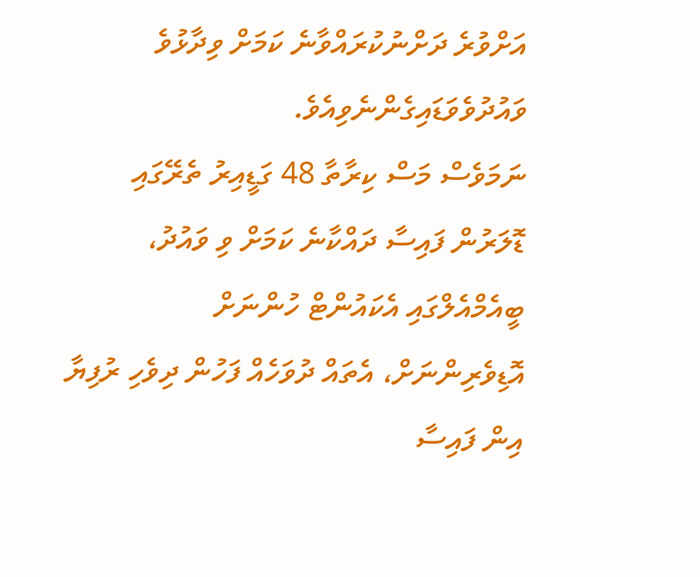އަށްވުރެ ދަށްނުކުރައްވާނެ ކަމަށް ވިދާޅުވެ ވައުދުވެވަޑައިގެންނެވިއެވެ.
ނަމަވެސް މަސް ކިރާތާ 48 ގަޑީއިރު ތެރޭގައި ޑޮލަރުން ފައިސާ ދައްކާނެ ކަމަށް ވި ވައުދު، ބީއެމްއެލްގައި އެކައުންޓް ހުންނަށް އޮޑިވެރިންނަށް، އެތައް ދުވަހެއް ފަހުން ދިވެހި ރުފިޔާ އިން ފައިސާ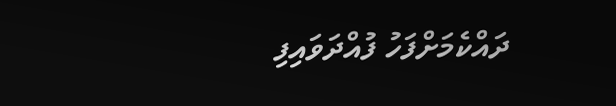ދައްކެމަށްފަހު ފުއްދަވައިފި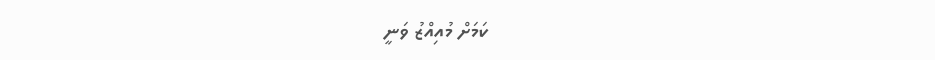ކަމަށް މުއިއްޒު ވަނީ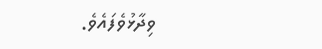ވިދާޅުވެފައެވެ.